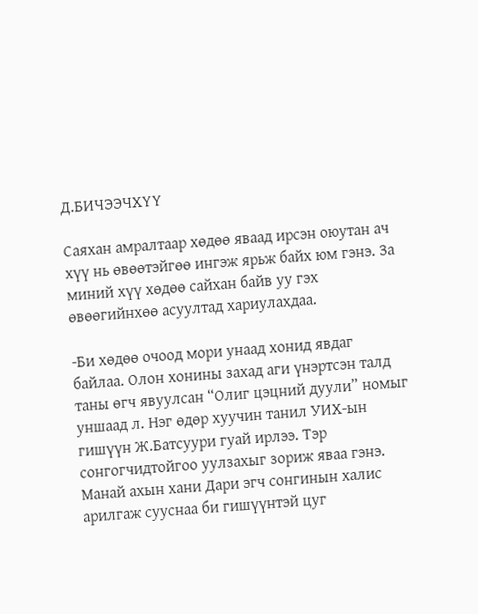Д.БИЧЭЭЧХҮҮ

Саяхан амралтаар хөдөө яваад ирсэн оюутан ач хүү нь өвөөтэйгөө ингэж ярьж байх юм гэнэ. За миний хүү хөдөө сайхан байв уу гэх өвөөгийнхөө асуултад хариулахдаа.

-Би хөдөө очоод мори унаад хонид явдаг байлаа. Олон хонины захад аги үнэртсэн талд таны өгч явуулсан “Олиг цэцний дуули” номыг уншаад л. Нэг өдөр хуучин танил УИХ-ын гишүүн Ж.Батсуури гуай ирлээ. Тэр сонгогчидтойгоо уулзахыг зориж яваа гэнэ. Манай ахын хани Дари эгч сонгинын халис арилгаж сууснаа би гишүүнтэй цуг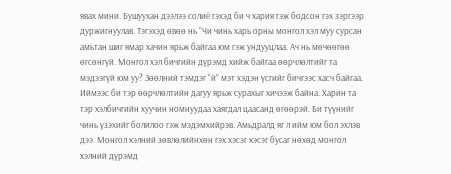явах мини. Бушуухан дээлээ солиё гэхэд би ч хария гэж бодсон гэх зэргээр дуржигнуулав. Тэгэхэд өвөө нь “Чи чинь харь орны монгол хэл муу сурсан амьтан шиг ямар хачин ярьж байгаа юм гэж ундууцлаа. Ач нь мөчөөгөө өгсөнгүй. Монгол хэл бичгийн дүрэмд хийж байгаа өөрчлөлтийг та мэдээгүй юм уу? Зөөлний тэмдэг “й” мэт хэдэн үсгийг бичгээс хасч байгаа. Иймээс би тэр өөрчлөлтийн дагуу ярьж сурахыг хичээж байна. Харин та тэр хэлбичгийн хуучин номнуудаа хаягдал цаасанд өгөөрэй. Би түүнийг чинь үзэхийг болилоо гэж мэдэмхийрэв. Амьдралд яг л ийм юм бол эхлэв дээ. Монгол хэлний зөвлөлийнхөн гэх хэсэг хэсэг бусаг нөхөд монгол хэлний дүрэмд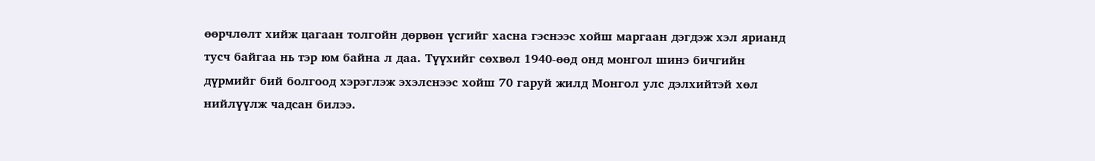өөрчлөлт хийж цагаан толгойн дөрвөн үсгийг хасна гэснээс хойш маргаан дэгдэж хэл ярианд тусч байгаа нь тэр юм байна л даа. Түүхийг сөхвөл 1940-өөд онд монгол шинэ бичгийн дүрмийг бий болгоод хэрэглэж эхэлснээс хойш 70 гаруй жилд Монгол улс дэлхийтэй хөл нийлүүлж чадсан билээ.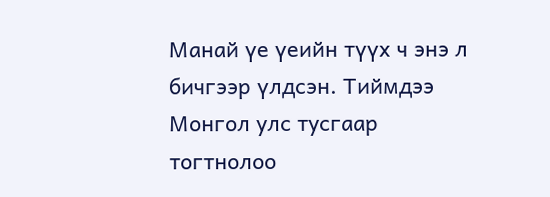Манай үе үеийн түүх ч энэ л бичгээр үлдсэн. Тиймдээ Монгол улс тусгаар тогтнолоо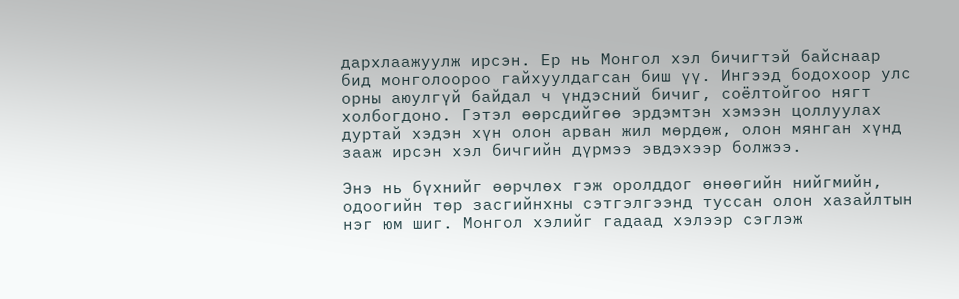дархлаажуулж ирсэн. Ер нь Монгол хэл бичигтэй байснаар бид монголоороо гайхуулдагсан биш үү. Ингээд бодохоор улс орны аюулгүй байдал ч үндэсний бичиг, соёлтойгоо нягт холбогдоно. Гэтэл өөрсдийгөө эрдэмтэн хэмээн цоллуулах дуртай хэдэн хүн олон арван жил мөрдөж, олон мянган хүнд зааж ирсэн хэл бичгийн дүрмээ эвдэхээр болжээ.

Энэ нь бүхнийг өөрчлөх гэж оролддог өнөөгийн нийгмийн, одоогийн төр засгийнхны сэтгэлгээнд туссан олон хазайлтын нэг юм шиг. Монгол хэлийг гадаад хэлээр сэглэж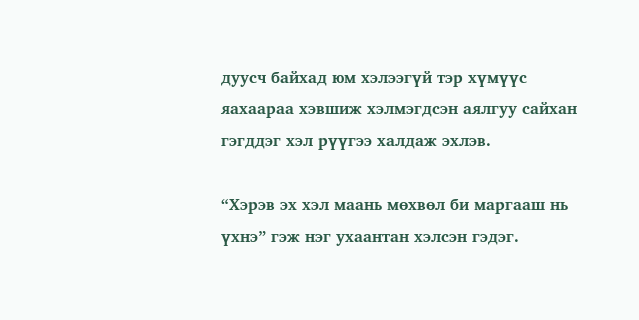дуусч байхад юм хэлээгүй тэр хүмүүс яахаараа хэвшиж хэлмэгдсэн аялгуу сайхан гэгддэг хэл рүүгээ халдаж эхлэв.

“Хэрэв эх хэл маань мөхвөл би маргааш нь үхнэ” гэж нэг ухаантан хэлсэн гэдэг.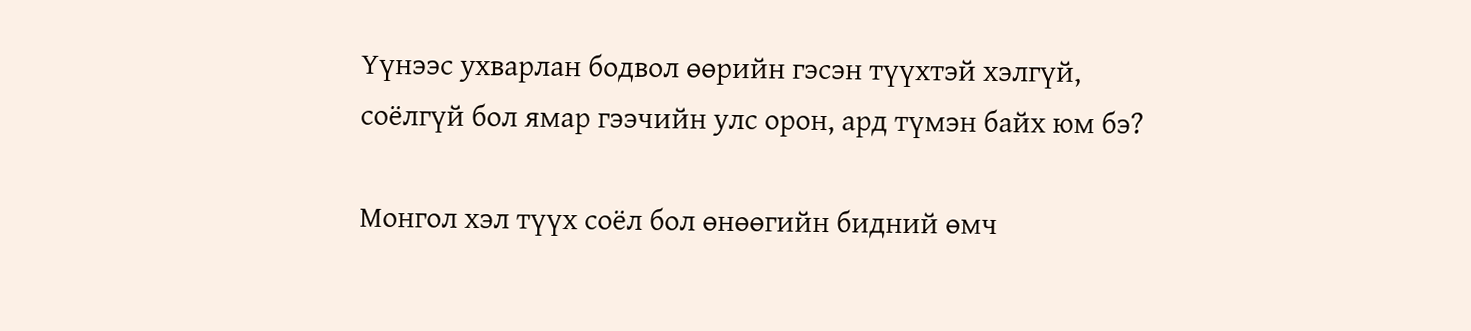Үүнээс ухварлан бодвол өөрийн гэсэн түүхтэй хэлгүй, соёлгүй бол ямар гээчийн улс орон, ард түмэн байх юм бэ?

Монгол хэл түүх соёл бол өнөөгийн бидний өмч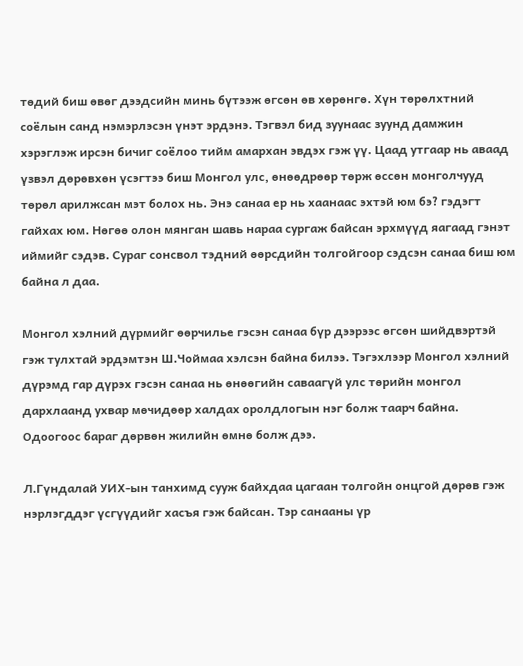төдий биш өвөг дээдсийн минь бүтээж өгсөн өв хөрөнгө. Хүн төрөлхтний соёлын санд нэмэрлэсэн үнэт эрдэнэ. Тэгвэл бид зуунаас зуунд дамжин хэрэглэж ирсэн бичиг соёлоо тийм амархан эвдэх гэж үү. Цаад утгаар нь аваад үзвэл дөрөвхөн үсэгтээ биш Монгол улс, өнөөдрөөр төрж өссөн монголчууд төрөл арилжсан мэт болох нь. Энэ санаа ер нь хаанаас эхтэй юм бэ? гэдэгт гайхах юм. Нөгөө олон мянган шавь нараа сургаж байсан эрхмүүд яагаад гэнэт иймийг сэдэв. Сураг сонсвол тэдний өөрсдийн толгойгоор сэдсэн санаа биш юм байна л даа.

Монгол хэлний дүрмийг өөрчилье гэсэн санаа бүр дээрээс өгсөн шийдвэртэй гэж тулхтай эрдэмтэн Ш.Чоймаа хэлсэн байна билээ. Тэгэхлээр Монгол хэлний дүрэмд гар дүрэх гэсэн санаа нь өнөөгийн саваагүй улс төрийн монгол дархлаанд ухвар мөчидөөр халдах оролдлогын нэг болж таарч байна. Одоогоос бараг дөрвөн жилийн өмнө болж дээ.

Л.Гүндалай УИХ-ын танхимд сууж байхдаа цагаан толгойн онцгой дөрөв гэж нэрлэгддэг үсгүүдийг хасъя гэж байсан. Тэр санааны үр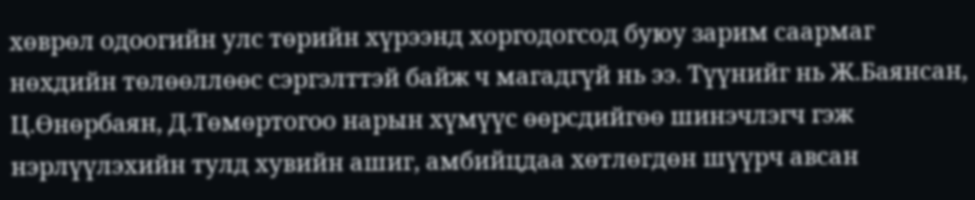хөврөл одоогийн улс төрийн хүрээнд хоргодогсод буюу зарим саармаг нөхдийн төлөөллөөс сэргэлттэй байж ч магадгүй нь ээ. Түүнийг нь Ж.Баянсан, Ц.Өнөрбаян, Д.Төмөртогоо нарын хүмүүс өөрсдийгөө шинэчлэгч гэж нэрлүүлэхийн тулд хувийн ашиг, амбийцдаа хөтлөгдөн шүүрч авсан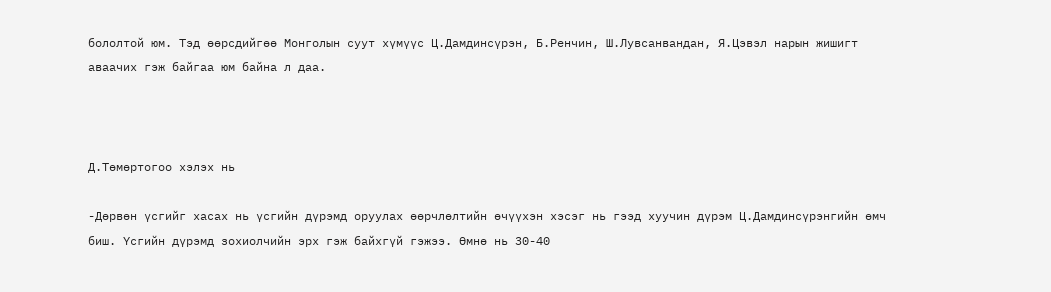бололтой юм. Тэд өөрсдийгөө Монголын суут хүмүүс Ц.Дамдинсүрэн, Б.Ренчин, Ш.Лувсанвандан, Я.Цэвэл нарын жишигт аваачих гэж байгаа юм байна л даа.



Д.Төмөртогоо хэлэх нь

-Дөрвөн үсгийг хасах нь үсгийн дүрэмд оруулах өөрчлөлтийн өчүүхэн хэсэг нь гээд хуучин дүрэм Ц.Дамдинсүрэнгийн өмч биш. Үсгийн дүрэмд зохиолчийн эрх гэж байхгүй гэжээ. Өмнө нь 30-40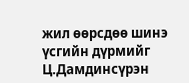жил өөрсдөө шинэ үсгийн дүрмийг Ц.Дамдинсүрэн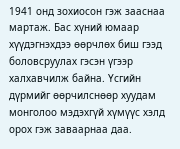1941 онд зохиосон гэж зааснаа мартаж. Бас хүний юмаар хүүдэгнэхдээ өөрчлөх биш гээд боловсруулах гэсэн үгээр халхавчилж байна. Үсгийн дүрмийг өөрчилснөөр хуудам монголоо мэдэхгүй хүмүүс хэлд орох гэж заваарнаа даа.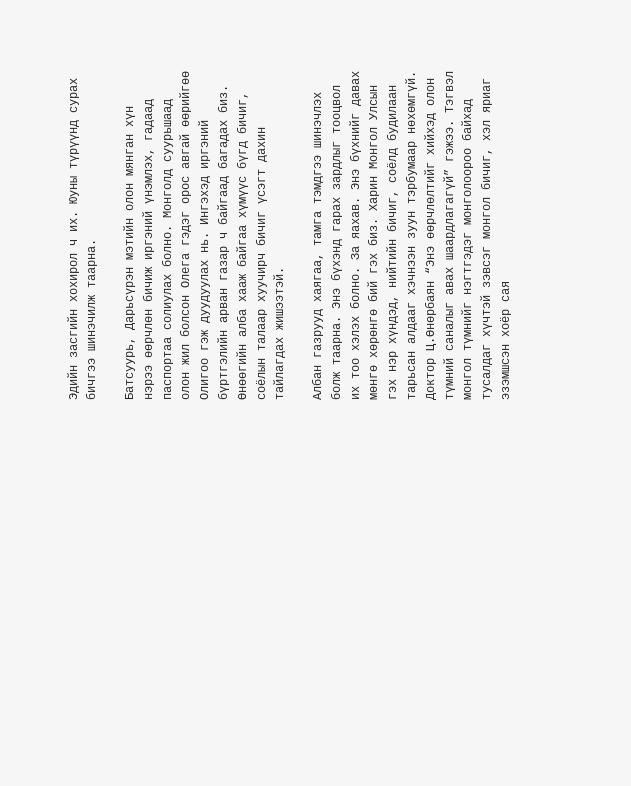Эдийн засгийн хохирол ч их. Юуны түрүүнд сурах бичгээ шинэчилж таарна.

Батсуурь, Дарьсүрэн мэтийн олон мянган хүн нэрээ өөрчлөн бичиж иргэний үнэмлэх, гадаад паспортаа солиулах болно. Монголд суурьшаад олон жил болсон Олега гэдэг орос авгай өөрийгөө Олигоо гэж дуудуулах нь. Ингэхэд иргэний бүртгэлийн арван газар ч байгаад багадах биз. Өнөөгийн алба хааж байгаа хүмүүс бүгд бичиг, соёлын талаар хуучирч бичиг үсэгт дахин тайлагдах жишээтэй.

Албан газрууд хаягаа, тамга тэмдгээ шинэчлэх болж таарна. Энэ бүхэнд гарах зардлыг тооцвол их тоо хэлэх болно. За яахав. Энэ бүхнийг давах мөнгө хөрөнгө бий гэх биз. Харин Монгол Улсын гэх нэр хүндэд, нийтийн бичиг, соёлд будилаан тарьсан алдааг хэчнээн зуун тэрбумаар нөхөмгүй. Доктор Ц.Өнөрбаян “Энэ өөрчлөлтийг хийхэд олон түмний саналыг авах шаардлагагүй” гэжээ. Тэгвэл монгол түмнийг нэгтгэдэг монголоороо байхад тусалдаг хүчтэй зэвсэг монгол бичиг, хэл яриаг эзэмшсэн хоёр сая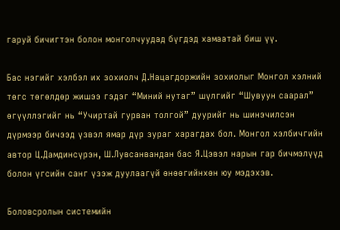гаруй бичигтэн болон монголчуудад бүгдэд хамаатай биш үү.

Бас нэгийг хэлбэл их зохиолч Д.Нацагдоржийн зохиолыг Монгол хэлний төгс төгөлдөр жишээ гэдэг “Миний нутаг” шүлгийг “Шувуун саарал” өгүүллэгийг нь “Учиртай гурван толгой” дуурийг нь шинэчилсэн дүрмээр бичээд үзвэл ямар дүр зураг харагдах бол. Монгол хэлбичгийн автор Ц.Дамдинсүрэн, Ш.Лувсанвандан бас Я.Цэвэл нарын гар бичмэлүүд болон үгсийн санг үзэж дуулаагүй өнөөгийнхөн юу мэдэхэв.

Боловсролын системийн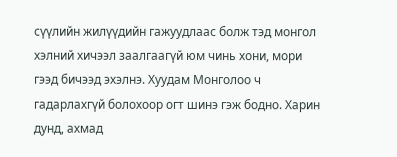сүүлийн жилүүдийн гажуудлаас болж тэд монгол хэлний хичээл заалгаагүй юм чинь хони, мори гээд бичээд эхэлнэ. Хуудам Монголоо ч гадарлахгүй болохоор огт шинэ гэж бодно. Харин дунд, ахмад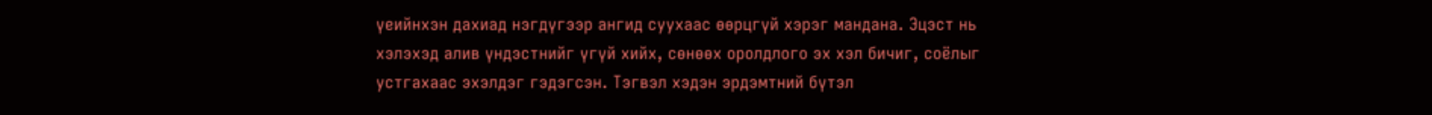үеийнхэн дахиад нэгдүгээр ангид суухаас өөрцгүй хэрэг мандана. Эцэст нь хэлэхэд алив үндэстнийг үгүй хийх, сөнөөх оролдлого эх хэл бичиг, соёлыг устгахаас эхэлдэг гэдэгсэн. Тэгвэл хэдэн эрдэмтний бүтэл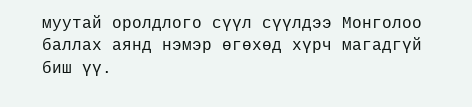муутай оролдлого сүүл сүүлдээ Монголоо баллах аянд нэмэр өгөхөд хүрч магадгүй биш үү.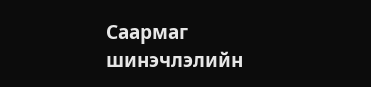Саармаг шинэчлэлийн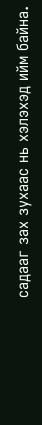садааг зах зухаас нь хэлэхэд ийм байна.